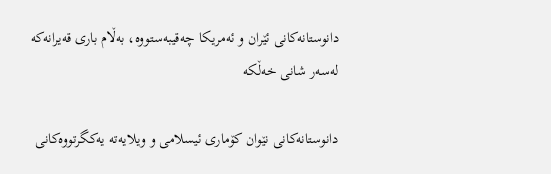دانوستانەکانی ئێران و ئەمریکا چەقیبەستووە، بەڵام باری قەیرانەکە لەسەر شانی خەڵکە

دانوستانەکانی نێوان کۆماری ئیسلامی و ویلایەتە یەکگرتووەکانی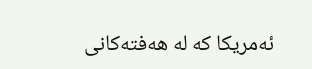ئەمریکا کە لە هەفتەکانی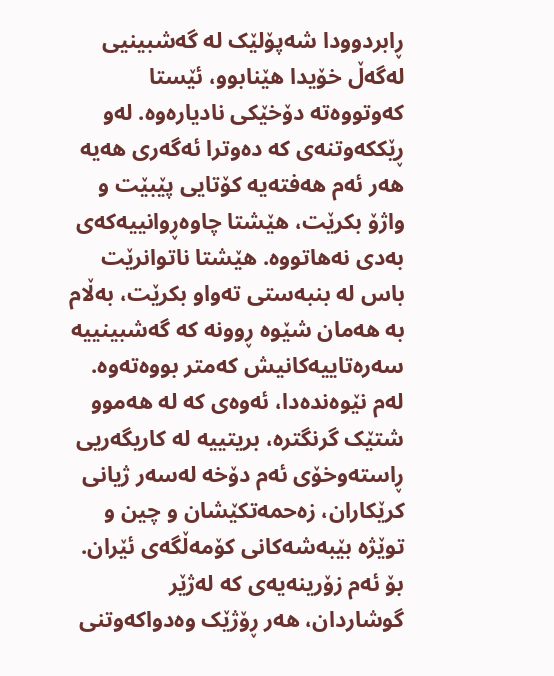ڕابردوودا شەپۆلێک لە گەشبینیی لەگەڵ خۆیدا هێنابوو، ئێستا کەوتووەتە دۆخێکی نادیارەوە. لەو ڕێککەوتنەی کە دەوترا ئەگەری هەیە هەر ئەم هەفتەیە کۆتایی پێبێت و واژۆ بکرێت، هێشتا چاوەڕوانییەکەی بەدی نەهاتووە. هێشتا ناتوانرێت باس لە بنبەستی تەواو بکرێت، بەڵام بە هەمان شێوە ڕوونە کە گەشبینییە سەرەتاییەکانیش کەمتر بووەتەوە. لەم نێوەندەدا، ئەوەی کە لە هەموو شتێک گرنگترە، بریتییە لە کاریگەریی ڕاستەوخۆی ئەم دۆخە لەسەر ژیانی کرێکاران، زەحمەتکێشان و چین و توێژە بێبەشەکانی کۆمەڵگەی ئێران. بۆ ئەم زۆرینەیەی کە لەژێر گوشاردان، هەر ڕۆژێک وەدواکەوتنی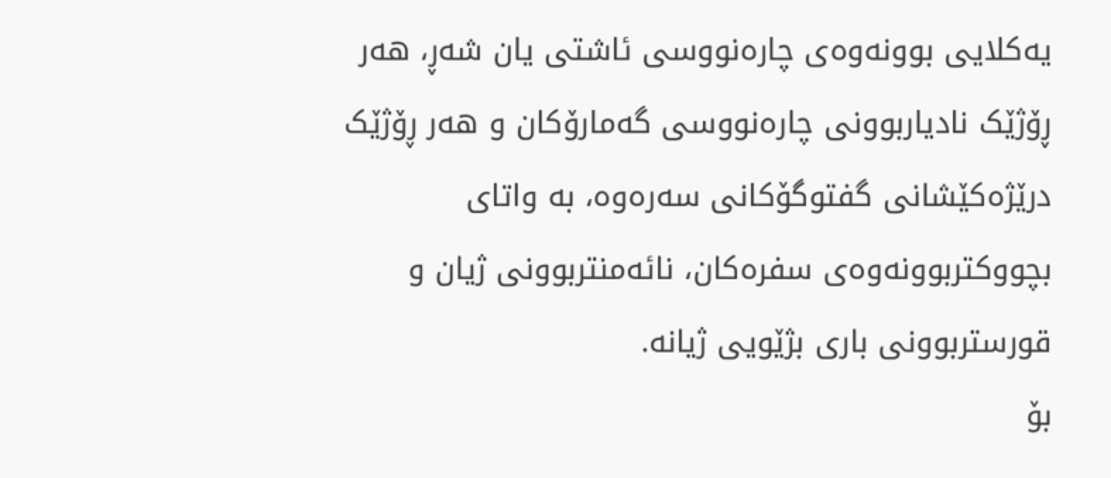یەکلایی بوونەوەی چارەنووسی ئاشتی یان شەڕ، هەر ڕۆژێک نادیاربوونی چارەنووسی گەمارۆکان و هەر ڕۆژێک درێژەکێشانی گفتوگۆکانی سەرەوە، بە واتای بچووکتربوونەوەی سفرەکان، نائەمنتربوونی ژیان و قورستربوونی باری بژێویی ژیانە.
بۆ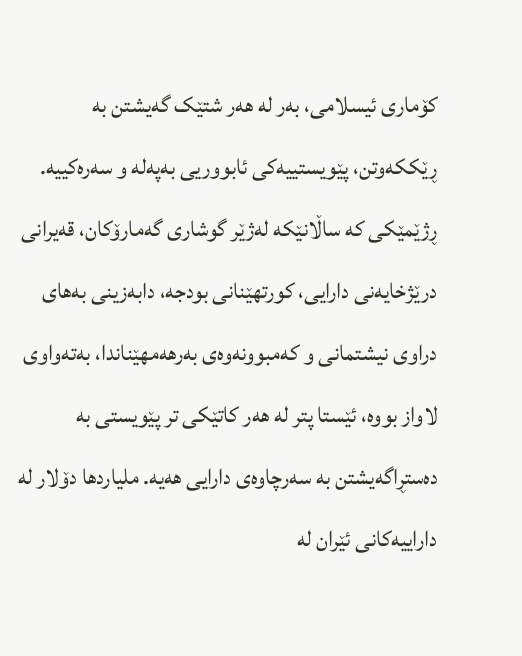کۆماری ئیسلامی، بەر لە هەر شتێک گەیشتن بە ڕێککەوتن، پێویستییەکی ئابووریی بەپەلە و سەرەکییە. ڕژێمێکی کە ساڵانێکە لەژێر گوشاری گەمارۆکان، قەیرانی درێژخایەنی دارایی، کورتهێنانی بودجە، دابەزینی بەهای دراوی نیشتمانی و کەمبوونەوەی بەرهەمهێناندا، بەتەواوی لاواز بووە، ئێستا پتر لە هەر کاتێکی تر پێویستی بە دەستڕاگەیشتن بە سەرچاوەی دارایی هەیە. ملیاردها دۆلار لە داراییەکانی ئێران لە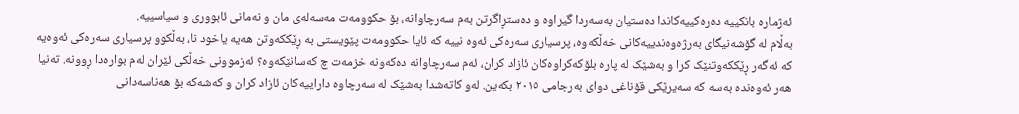ئەژمارە بانکییە دەرەکییەکاندا دەستیان بەسەردا گیراوە و دەستڕاگرتن بەم سەرچاوانە، بۆ حکوومەت مەسەلەی مان و نەمانی ئابووری و سیاسییە.
بەڵام لە گۆشەنیگای بەرژەوەندییەکانی خەڵکەوە، پرسیاری سەرەکی ئەوە نییە کە ئایا حکوومەت پێویستی بە ڕێککەوتن هەیە یاخود نا، بەڵکوو پرسیاری سەرەکی ئەوەیە کە ئەگەر ڕێککەوتنێک کرا و بەشێک لە پارە بلۆکەکراوەکان ئازاد کران، ئەم سەرچاوانە دەکەونە خزمەت چ کەسانێکەوە؟ ئەزموونی خەڵکی ئێران لەم بوارەدا ڕوونە. تەنیا هەر ئەوەندە بەسە کە سەیرێکی قۆناغی دوای بەرجامی ٢٠١٥ بکەین. لەو کاتەشدا بەشێک لە سەرچاوە داراییەکان ئازاد کران و کەشەکە بۆ هەناسەدانی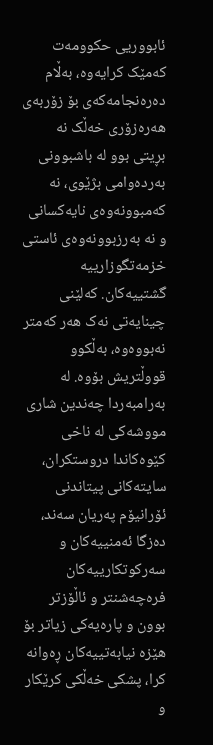ئابووریی حکوومەت کەمێک کرایەوە، بەڵام دەرەنجامەکەی بۆ زۆربەی هەرەزۆری خەڵک نە بڕیتی بوو لە باشبوونی بەردەوامی بژێوی، نە کەمبوونەوەی نایەکسانی و نە بەرزبوونەوەی ئاستی خزمەتگوزارییە گشتییەکان. کەلێنی چینایەتی نەک هەر کەمتر نەبووەوە، بەڵکوو قووڵتریش بۆوە. لە بەرامبەردا چەندین شاری مووشەکی لە ناخی کێوەکاندا دروستکران، سایتەکانی پیتاندنی ئۆرانیۆم پەریان سەند، دەزگا ئەمنییەکان و سەرکوتکارییەکان فرەچەشنتر و ئاڵۆزتر بوون و پارەیەکی زیاتر بۆ هێزە نیابەتییەکان ڕەوانە کرا، پشکی خەڵکی کرێکار و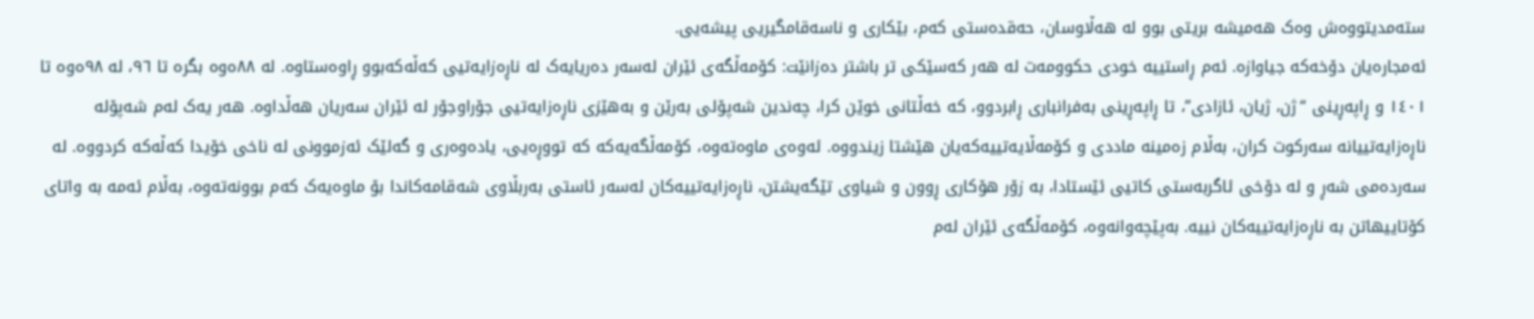ستەمدیتووەش وەک هەمیشە بریتی بوو لە هەڵاوسان، حەقدەستی کەم، بێکاری و ناسەقامگیریی پیشەیی.
ئەمجارەیان دۆخەکە جیاوازە. ئەم ڕاستییە خودی حکوومەت لە هەر کەسێکی تر باشتر دەزانێت: کۆمەڵگەی ئێران لەسەر دەریایەک لە ناڕەزایەتیی کەڵەکەبوو ڕاوەستاوە. لە ٨٨ەوە بگرە تا ٩٦، لە ٩٨ەوە تا ١٤٠١ و ڕاپەڕینی “ژن، ژیان، ئازادی”، تا ڕاپەڕینی بەفرانباری ڕابردوو، کە خەڵتانی خوێن کرا، چەندین شەپۆلی بەرێن و بەهێزی ناڕەزایەتیی جۆراوجۆر لە ئێران سەریان هەڵداوە. هەر یەک لەم شەپۆلە ناڕەزایەتییانە سەرکوت کران، بەڵام زەمینە ماددی و کۆمەڵایەتییەکەیان هێشتا زیندووە. ئەوەی ماوەتەوە، کۆمەڵگەیەکە کە تووڕەیی، یادەوەری و گەلێک ئەزموونی لە ناخی خۆیدا کەڵەکە کردووە. لە سەردەمی شەڕ و لە دۆخی ئاگربەستی کاتیی ئێستادا، بە زۆر هۆکاری ڕوون و شیاوی تێگەیشتن، ناڕەزایەتییەکان لەسەر ئاستی بەربڵاوی شەقامەکاندا بۆ ماوەیەک کەم بوونەتەوە، بەڵام ئەمە بە واتای کۆتاییهاتن بە ناڕەزایەتییەکان نییە. بەپێچەوانەوە، کۆمەڵگەی ئێران لەم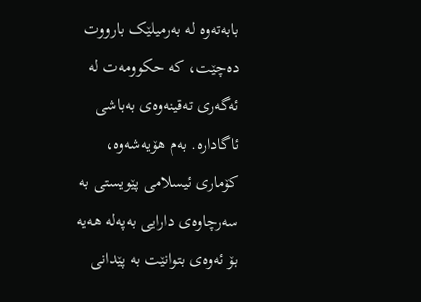بابەتەوە لە بەرمیلێک بارووت دەچێت، کە حکوومەت لە ئەگەری تەقینەوەی بەباشی ئاگادارە. بەم هۆیەشەوە، کۆماری ئیسلامی پێویستی بە سەرچاوەی دارایی بەپەلە هەیە بۆ ئەوەی بتوانێت بە پێدانی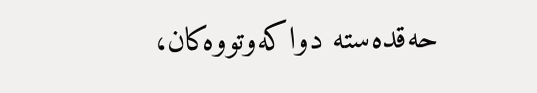حەقدەستە دواکەوتووەکان،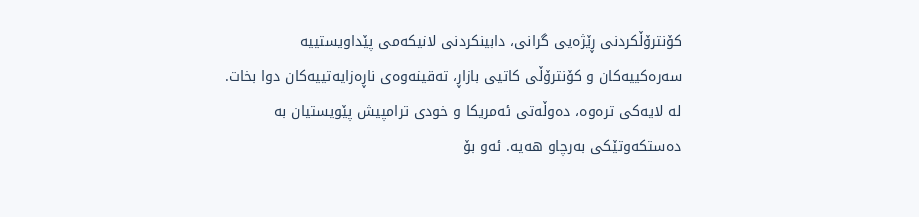کۆنترۆڵکردنی ڕێژەیی گرانی، دابینکردنی لانیکەمی پێداویستییە سەرەکییەکان و کۆنترۆڵی کاتیی بازاڕ، تەقینەوەی ناڕەزایەتییەکان دوا بخات.
لە لایەکی ترەوە، دەوڵەتی ئەمریکا و خودی ترامپیش پێویستیان بە دەستکەوتێکی بەرچاو هەیە. ئەو بۆ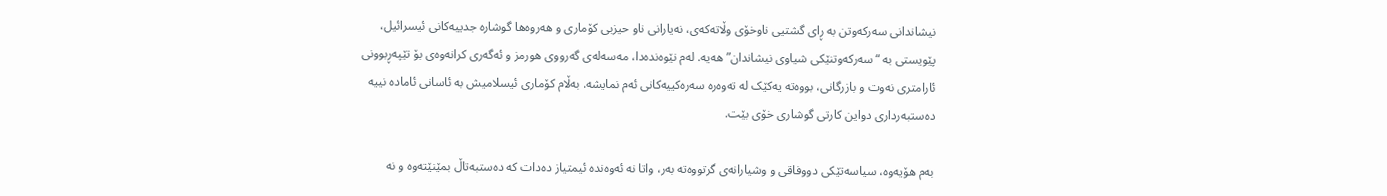نیشاندانی سەرکەوتن بە ڕای گشتیی ناوخۆی وڵاتەکەی، نەیارانی ناو حیزبی کۆماری و هەروەها گوشارە جدییەکانی ئیسرائیل، پێویستی بە “سەرکەوتنێکی شیاوی نیشاندان” هەیە. لەم نێوەندەدا، مەسەلەی گەرووی هورمز و ئەگەری کرانەوەی بۆ تێپەڕبوونی ئارامتری نەوت و بازرگانی، بووەتە یەکێک لە تەوەرە سەرەکییەکانی ئەم نمایشە. بەڵام کۆماری ئیسلامیش بە ئاسانی ئامادە نییە دەستبەرداری دواین کارتی گوشاری خۆی بێت.

بەم هۆیەوە، سیاسەتێکی دووفاقی و وشیارانەی گرتووەتە بەر، واتا نە ئەوەندە ئیمتیاز دەدات کە دەستبەتاڵ بمێنێتەوە و نە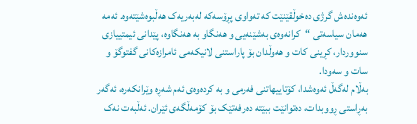ئەوەندەش گرژی دەخوڵقێنێت کە تەواوی پڕۆسەکە لەبەریەک هەڵبوەشێتەوە. ئەمە هەمان سیاسەتی “کرانەوەی بەشێنەیی و هەنگاو بە هەنگاوە، پێدانی ئیمتییازی سنووردار، کڕینی کات و هەوڵدان بۆ پاراستنی لانیکەمی ئامرازەکانی گفتوگۆ و سات و سەودا.
بەڵام لەگەڵ ئەوەشدا، کۆتاییهاتنی فەرمی و بە کردەوەی ئەم شەڕە وێرانکەرە، ئەگەر بەڕاستی ڕووبدات، دەتوانێت ببێتە دەرفەتێک بۆ کۆمەڵگەی ئێران. ئەڵبەت نەک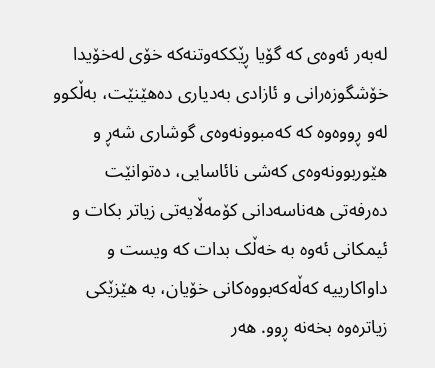لەبەر ئەوەی کە گۆیا ڕێککەوتنەکە خۆی لەخۆیدا خۆشگوزەرانی و ئازادی بەدیاری دەهێنێت، بەڵکوو لەو ڕووەوە کە کەمبوونەوەی گوشاری شەڕ و هێوربوونەوەی کەشی نائاسایی، دەتوانێت دەرفەتی هەناسەدانی کۆمەڵایەتی زیاتر بکات و ئیمکانی ئەوە بە خەڵک بدات کە ویست و داواکارییە کەڵەکەبووەکانی خۆیان، بە هێزێکی زیاترەوە بخەنە ڕوو. هەر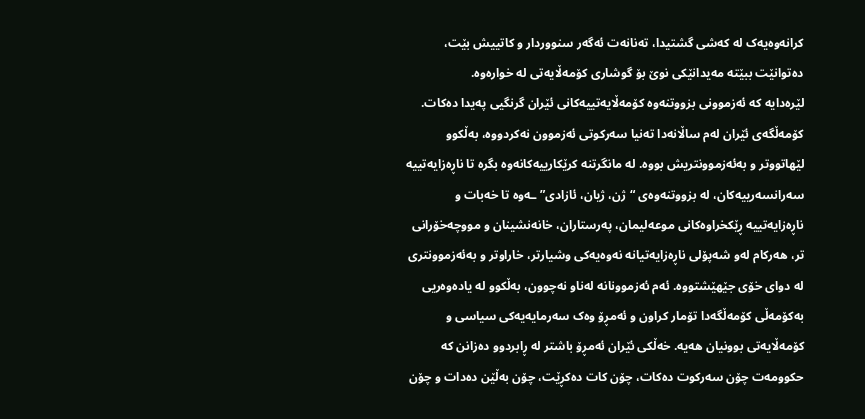کرانەوەیەک لە کەشی گشتیدا، تەنانەت ئەگەر سنووردار و کاتییش بێت، دەتوانێت ببێتە مەیدانێکی نوێ بۆ گوشاری کۆمەڵایەتی لە خوارەوە.
لێرەدایە کە ئەزموونی بزووتنەوە کۆمەڵایەتییەکانی ئێران گرنگیی پەیدا دەکات. کۆمەڵگەی ئێران لەم ساڵانەدا تەنیا سەرکوتی ئەزموون نەکردووە، بەڵکوو لێهاتووتر و بەئەزموونتریش بووە. لە مانگرتنە کرێکارییەکانەوە بگرە تا ناڕەزایەتییە سەرانسەرییەکان، لە بزووتنەوەی “ژن، ژیان، ئازادی”ـەوە تا خەبات و ناڕەزایەتییە ڕێکخراوەکانی موعەلیمان، پەرستاران، خانەنشینان و مووچەخۆرانی تر، هەرکام لەو شەپۆلی ناڕەزایەتیانە نەوەیەکی وشیارتر، خاراوتر و بەئەزموونتری لە دوای خۆی جێهێشتووە. ئەم ئەزموونانە لەناو نەچوون، بەڵکوو لە یادەوەریی بەکۆمەڵی کۆمەڵگەدا تۆمار کراون و ئەمڕۆ وەک سەرمایەیەکی سیاسی و کۆمەڵایەتی بوونیان هەیە. خەڵکی ئێران ئەمڕۆ باشتر لە ڕابردوو دەزانن کە حکوومەت چۆن سەرکوت دەکات، چۆن کات دەکڕێت، چۆن بەڵێن دەدات و چۆن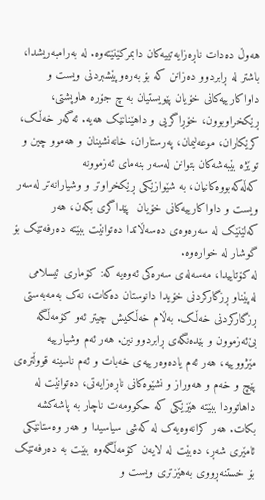هەوڵ دەدات ناڕەزایەتییەکان دابمرکێنێتەوە. لە بەرامبەریشدا، باشتر لە ڕابردوو دەزانن کە بۆ بەرەوپێشبردنی ویست و داواکارییەکانی خۆیان پێویستیان بە چ جۆرە هاوپشتی، ڕێکخراوبوون، خۆڕاگریی و داهێنانێک هەیە. ئەگەر خەڵک، کرێکاران، موعەلیمان، پەرستاران، خانەنشینان و هەموو چین و توێژە بێبەشەکان بتوانن لەسەر بنەمای ئەزموونە کەڵەکەبووەکانیان، بە شێوازێکی ڕێکخراوتر و وشیارانەتر لەسەر ویست و داواکارییەکانی خۆیان  پێداگری بکەن، هەر کەلێنێک لە سەرەوەی دەسەڵاتدا دەتوانێت ببێتە دەرفەتێک بۆ گوشار لە خوارەوە.
لە کۆتاییدا، مەسەلەی سەرەکی ئەوەیە کە: کۆماری ئیسلامی لەپێناو ڕزگارکردنی خۆیدا دانوستان دەکات، نەک بەمەبەستی ڕزگارکردنی خەڵک. بەڵام خەڵکیش چیتر ئەو کۆمەڵگە بێ‌ئەزموون و بێدەنگەی ڕابردوو نین. هەر ئەم وشیارییە مێژووییە، هەر ئەم یادەوەرییەی خەبات و ئەم ناسینە قووڵترەی پێچ و خەم و هەوراز و نشێوەکانی ناڕەزایەتی، دەتوانێت لە داهاتوودا ببێتە هێزێکی کە حکوومەت ناچار بە پاشەکشە بکات. هەر کرانەوەیەک لە کەشی سیاسیدا و هەر وەستانێکی ئامێری شەڕ، دەبێت لە لایەن کۆمەڵگەوە ببێت بە دەرفەتێک بۆ خستنەڕووی بەهێزتری ویست و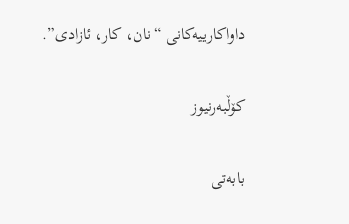داواکارییەکانی “نان، کار، ئازادی”.

کۆڵبەرنیوز

بابەتی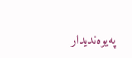پەیوەندیدار